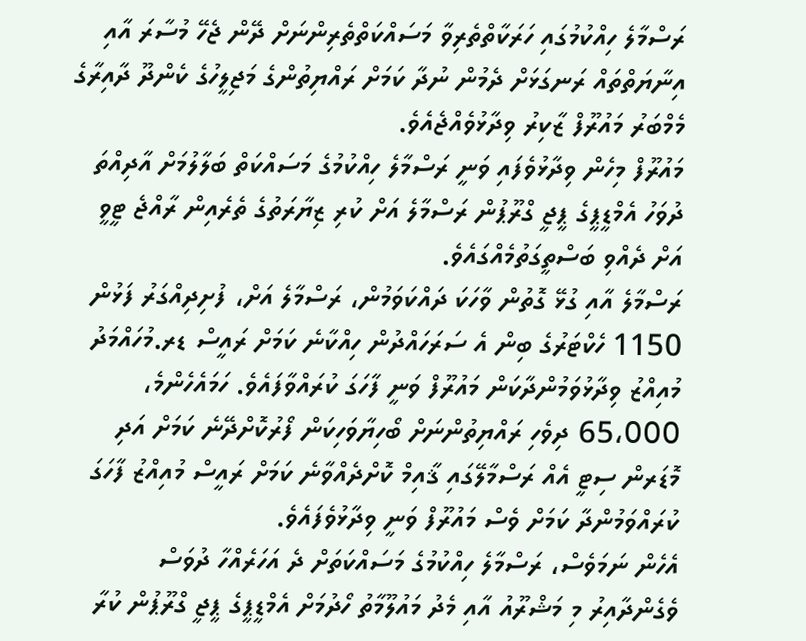ރަސްމާލެ ހިއްކުމުގައި ހަރަކާތްތެރިވާ މަސައްކަތްތެރިންނަށް ދޭން ޖެހޭ މުސާރަ އާއި އިނާޔަތްތައް ރަނގަޅަށް ދެމުން ނުދާ ކަމަށް ރައްޔިތުންގެ މަޖިލީހުގެ ކެންދޫ ދާއިރާގެ މެމްބަރު މައުރޫފް ޒާކިރު ވިދާޅުވެއްޖެއެވެ.
މައުރޫފް މިހެން ވިދާޅުވެފައި ވަނީ ރަސްމާލެ ހިއްކުމުގެ މަސައްކަތް ބަލާލުމަށް އާދިއްތަ ދުވަހު އެމްޑީޕީގެ ޕީޖީ ގްރޫޕުން ރަސްމާލެ އަށް ކުރި ޒިޔާރަތުގެ ތެރެއިން ރާއްޖެ ޓީވީ އަށް ދެއްވި ބަސްތީގަތުމެއްގައެވެ.
ރަސްމާލެ އާއި ގުޅޭ ގޮތުން ވާހަކަ ދައްކަވަމުން، ރަސްމާލެ އަށް، ފުށިދިއްގަރު ފަޅުން 1150 ހެކްޓަރުގެ ބިން އެ ސަރަހައްދުން ހިއްކާނެ ކަމަށް ރައީސް ޑރ.މުހައްމަދު މުއިއްޒު ވިދާޅުވަމުންދާކަން މައުރޫފް ވަނީ ފާހަގަ ކުރައްވާފައެވެ. ހަމައެހެންމެ، 65،000 ދިވެހި ރައްޔިތުންނަށް ބޯހިޔާވަހިކަން ފޯރުކޮށްދޭނެ ކަމަށް އަދި މޮޑަރން ސިޓީ އެއް ރަސްމާލޭގައި ޤާއިމް ކޮށްދެއްވާނެ ކަމަށް ރައީސް މުއިއްޒު ފާހަގަ ކުރައްވަމުންދާ ކަމަށް ވެސް މައުރޫފް ވަނީ ވިދާޅުވެފައެވެ.
އެހެން ނަމަވެސް، ރަސްމާލެ ހިއްކުމުގެ މަސައްކަތަށް ދެ އަހަރެއްހާ ދުވަސް ވެގެންދާއިރު މި މަޝްރޫއު އާއި މެދު މައުލޫމާތު ހޯދުމަށް އެމްޑީޕީގެ ޕީޖީ ގްރޫޕުން ކުރާ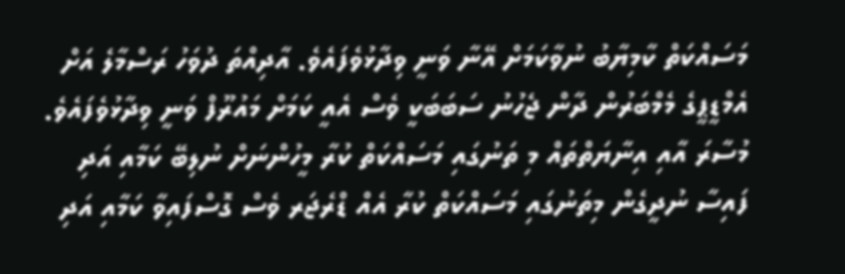މަސައްކަތް ކާމިޔާބު ނުވާކަމަށް އޭނާ ވަނީ ވިދާޅުވެފައެވެ. އާދިއްތަ ދުވަހު ރަސްމާލެ އަށް އެމްޑީޕީގެ މެމްބަރުން ދާން ޖެހުނު ސަބަބަކީ ވެސް އެއީ ކަމަށް މައުރޫފް ވަނީ ވިދާޅުވެފައެވެ.
މުސާރަ އާއި އިނާޔަތްތައް މި ތަނުގައި މަސައްކަތް ކުރާ މީހުންނަށް ނުލިބޭ ކަމާއި އަދި ފައިސާ ނުދީގެން މިތަނުގައި މަސައްކަތް ކުރާ އެއް ޑްރެޖަރ ވެސް ގޮސްފައިވާ ކަމާއި އަދި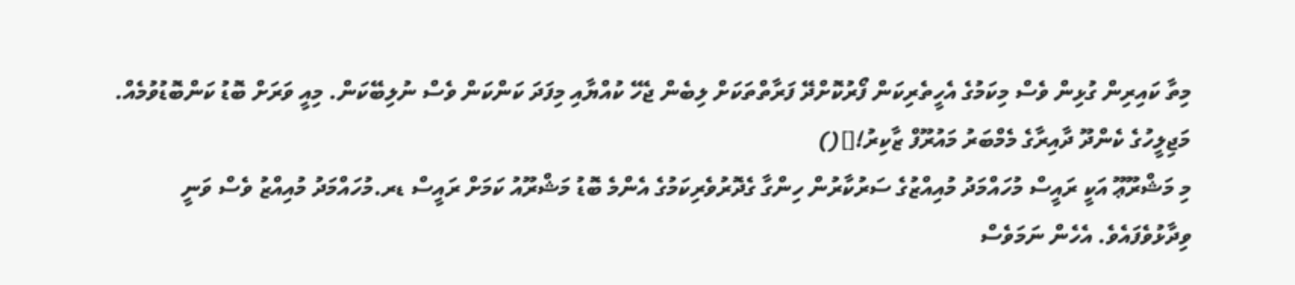މިތާ ކައިރިން ގުޅިން ވެސް މިކަމުގެ އެހީތެރިކަން ފޯރުކޮށްދޭ ފަރާތްތަކަށް ލިބެން ޖެހޭ ކުއްޔާއި މިފަދަ ކަންކަން ވެސް ނުލިބޭކަން. މިއީ ވަރަށް ބޮޑު ކަންބޮޑުވުމެއް.
މަޖިލީހުގެ ކެންދޫ ދާއިރާގެ މެމްބަރު މައުރޫފް ޒާކިރު![]()
މި މަޝްރޫޢޫ އަކީ ރައީސް މުހައްމަދު މުއިއްޒުގެ ސަރުކާރުން ހިންގާ ގެދޮރުވެރިކަމުގެ އެންމެ ބޮޑު މަޝްރޫއު ކަމަށް ރައީސް ޑރ.މުހައްމަދު މުއިއްޒު ވެސް ވަނީ ވިދާޅުވެފައެވެ. އެހެން ނަމަވެސް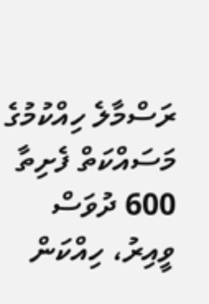ރަސްމާލެ ހިއްކުމުގެ މަސައްކަތް ފެށިތާ 600 ދުވަސް ވީއިރު، ހިއްކަން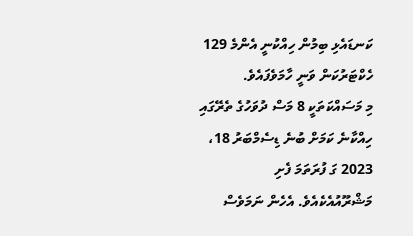ކަނޑައެޅި ބިމުން ހިއްކުނީ އެންމެ 129 ހެކްޓަރުކަން ވަނީ ހާމަވެފައެވެ.
މި މަސައްކަތަކީ 8 މަސް ދުވަހުގެ ތެރޭގައި ހިއްކާނެ ކަމަށް ބުނެ ޑިސެމްބަރު 18، 2023 ގަ ފުރަތަމަ ފެށި މަޝްރޫއުއެކެއެވެ. އެހެން ނަމަވެސް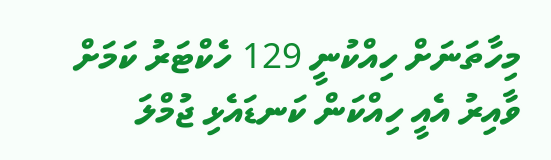މިހާތަނަށް ހިއްކުނީ 129 ހެކްޓަރު ކަމަށް ވާއިރު އެއީ ހިއްކަން ކަނޑައެޅި ޖުމްލަ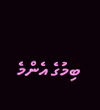ބިމުގެ އެންމެ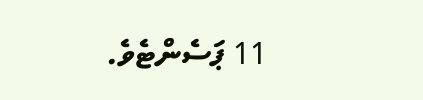11 ޕަސެންޓެވެ.